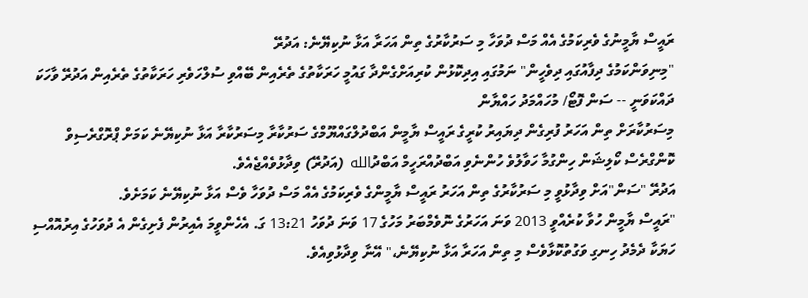ރައީސް ޔާމީނުގެ ވެރިކަމުގެ އެއް މަސް ދުވަހާ މި ސަރުކާރުގެ ތިން އަހަރާ އަޅާ ނުކިޔޭނެ: އަދުރޭ
"މިނިވަންކަމުގެ ދިފާއުގައި ދިވެހީން" ނަމުގައި އިދިކޮޅުން ކުރިއަށްގެންދާ ގައުމީ ހަރަކާތުގެ ތެރެއިން ބޭއްވި ސުލްހަވެރި ހަރަކާތުގެ ތެރެއިން އަދުރޭ ވާހަކަ ދައްކަވަނީ -- ސަން ފޮޓޯ/ މުހައްމަދު ހައްޔާން
މިސަރުކާރަށް ތިން އަހަރު ފުރިގެން ދިޔައިރު ކުރީގެ ރައީސް ޔާމީން އަބްދުލްގައްޔޫމްގެ ސަރުކާރާ މިސަރުކާރާ އަޅާ ނުކިޔޭނެ ކަމަށް ޕްރޮގްރެސިވް ކޮންގްރެސް ކޯލިޝަން ހިންގުމާ ހަވާލުވެ ހުންނެވި އަބްދުއްރަހީމް އަބްދުالله (އަދުރޭ) ވިދާޅުވެއްޖެއެވެ.
އަދުރޭ "ސަން"އަށް ވިދާޅުވީ މި ސަރުކާރުގެ ތިން އަހަރު ރައީސް ޔާމީންގެ ވެރިކަމުގެ އެއް މަސް ދުވަހާ ވެސް އަޅާ ނުކިޔޭނެ ކަމަށެވެ.
"ރައީސް ޔާމީން ހުވާ ކުރެއްވީ 2013 ވަނަ އަހަރުގެ ނޮވެމްބަރު މަހުގެ 17 ވަނަ ދުވަހު 13:21 ގަ. އެހެންވީމަ އެއިރުން ފެށިގެން އެ ދުވަހުގެ އިރުއޮއްސި ހަޔަކާ ދެމެދު ހިނގި ވަގުތުކޮޅާވެސް މި ތިން އަހަރާ އަޅާ ނުކިޔޭނެ،" އޭނާ ވިދާޅުވިއެވެ.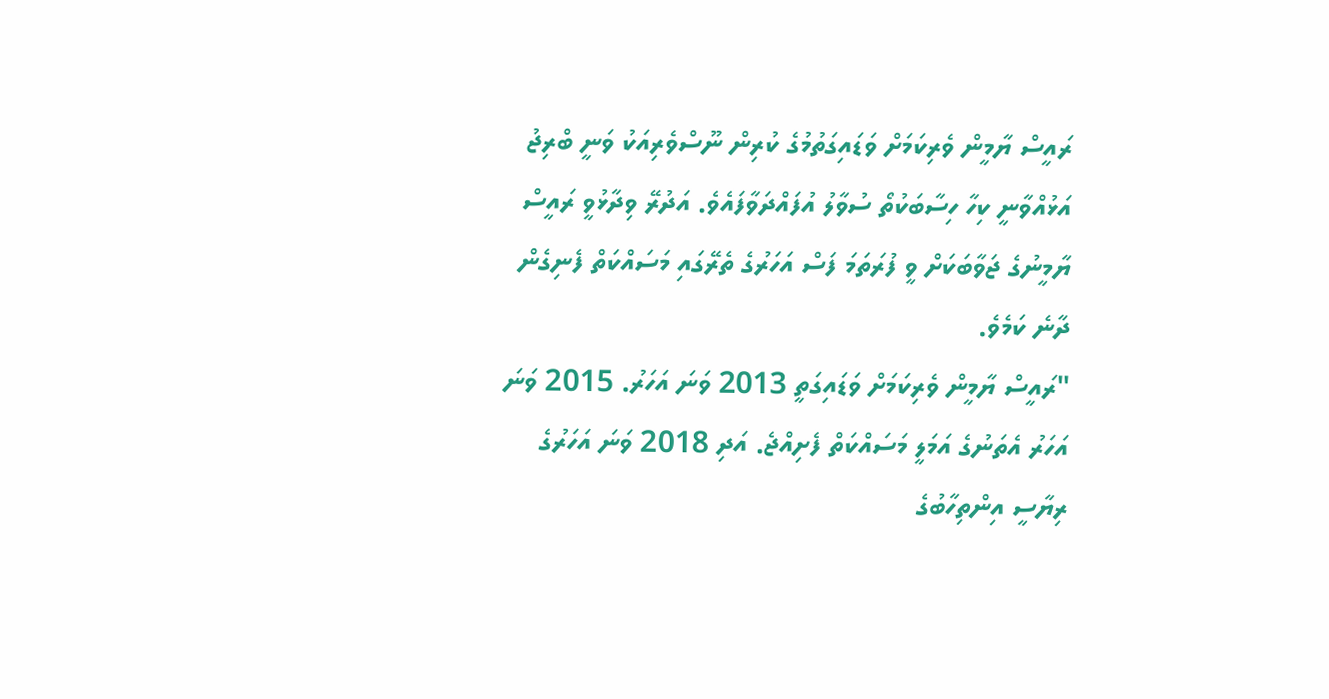ރައީސް ޔާމީން ވެރިކަމަށް ވަޑައިގަތުމުގެ ކުރިން ނޫސްވެރިއަކު ވަނީ ބްރިޖު އަޅުއްވާނީ ކިހާ ހިސާބަކުތޯ ސުވާލު އުފައްދަވާފައެވެ. އަދުރޭ ވިދާޅުވީ ރައީސް ޔާމީނުގެ ޖަވާބަކަށް ވީ ފުރަތަމަ ފަސް އަހަރުގެ ތެރޭގައި މަސައްކަތް ފެނިގެން ދާނެ ކަމެވެ.
"ރައީސް ޔާމީން ވެރިކަމަށް ވަޑައިގަތީ 2013 ވަނަ އަހަރު. 2015 ވަނަ އަހަރު އެތަނުގެ އަމަލީ މަސައްކަތް ފެށިއްޖެ. އަދި 2018 ވަނަ އަހަރުގެ ރިޔާސީ އިންތިހާބުގެ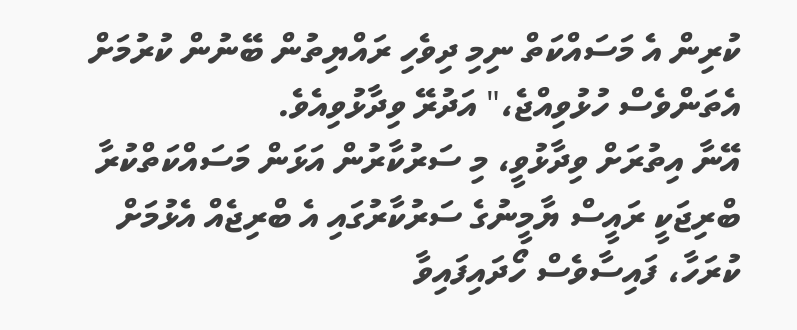ކުރިން އެ މަސައްކަތް ނިމި ދިވެހި ރައްޔިތުން ބޭނުން ކުރުމަށް އެތަންވެސް ހުޅުވިއްޖެ،" އަދުރޭ ވިދާޅުވިއެވެ.
އޭނާ އިތުރަށް ވިދާޅުވީ، މި ސަރުކާރުން އަޅަން މަސައްކަތްކުރާ ބްރިޖަކީ ރައީސް ޔާމީނުގެ ސަރުކާރުގައި އެ ބްރިޖެއް އެޅުމަށް ކުރަހާ، ފައިސާވެސް ހޯދައިފައިވާ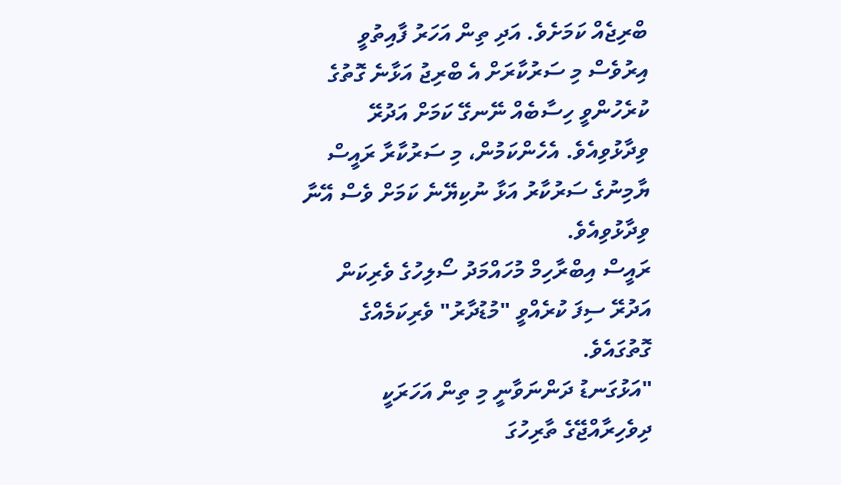ބްރިޖެއް ކަމަށެވެ. އަދި ތިން އަހަރު ފާއިތުވީ އިރުވެސް މި ސަރުކާރަށް އެ ބްރިޖު އަޅާނެ ގޮތުގެ ކުރެހުންވީ ހިސާބެއް ނޭނގޭ ކަމަށް އަދުރޭ ވިދާޅުވިއެވެ. އެހެންކަމުން، މި ސަރުކާރާ ރައީސް ޔާމިނުގެ ސަރުކާރު އަޅާ ނުކިޔޭނެ ކަމަށް ވެސް އޭނާ ވިދާޅުވިއެވެ.
ރައީސް އިބްރާހިމް މުހައްމަދު ސޯލިހުގެ ވެރިކަން އަދުރޭ ސިފަ ކުރެއްވީ "މުޑުދާރު" ވެރިކަމެއްގެ ގޮތުގައެވެ.
"އަޅުގަނޑު ދަންނަވާނީ މި ތިން އަހަރަކީ ދިވެހިރާއްޖޭގެ ތާރިހުގަ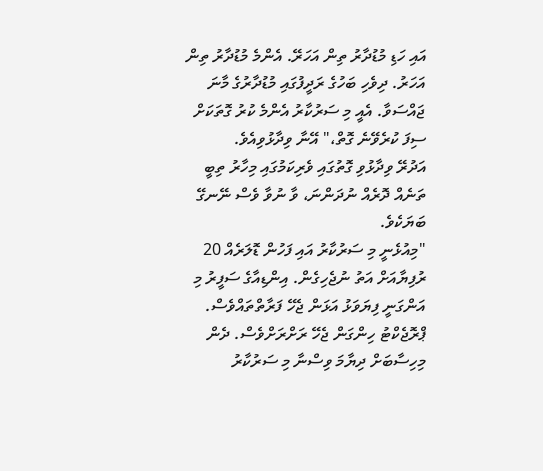އައި ހަޑި މުޑުދާރު ތިން އަހަރޭ. އެންމެ މުޑުދާރު ތިން އަހަރު. ދިވެހި ބަހުގެ ރަދީފުގައި މުޑުދާރުގެ މާނަ ޖައްސަވާ. އެއީ މި ސަރުކާރު އެންމެ ކުރު ގޮތަކަށް ސިފަ ކުރެވޭނެ ގޮތް،" އޭނާ ވިދާޅުވިއެވެ.
އަދުރޭ ވިދާޅުވި ގޮތުގައި ވެރިކަމުގައި މިހާރު ތިބީ ތަނެއް ދޮރެއް ނުދަންނަ، ވާ ނުވާ ވެސް ނޭނގޭ ބަޔަކެވެ.
"މިއުޅެނީ މި ސަރުކާރު އައި ފަހުން ޑޮލަރެއް 20 ރުފިޔާއަށް އަތު ނުޖެހިގެން. އިންޑިއާގެ ސަފީރު މި އަންގަނީ ފިޔަވަޅު އަޅަން ޖެހޭ ފަރާތްތައްވެސް. ޕްރޮޖެކްޓު ހިންގަން ޖެހޭ ރަށްރަށްވެސް. ދެން މިހިސާބަށް ދިޔާމަ ވިސްނާ މި ސަރުކާރު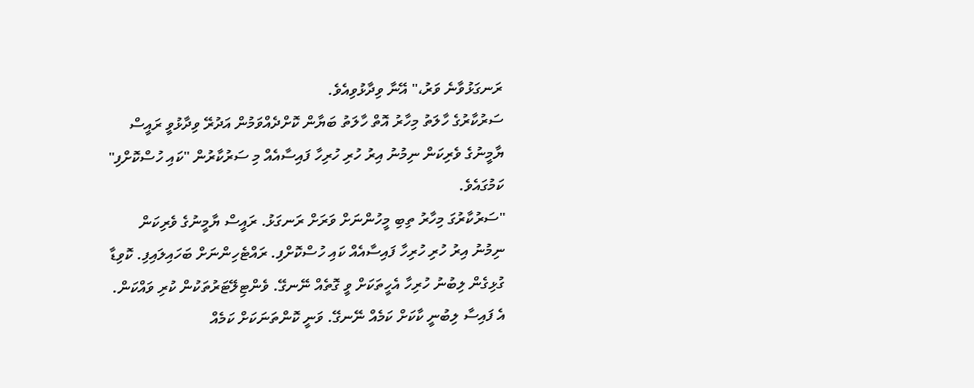ރަނގަޅުވާނެ ވަރު،" އޭނާ ވިދާޅުވިއެވެ.
ސަރުކާރުގެ ހާލަތު މިހާރު އޮތް ހާލަތު ބަޔާން ކޮށްދެއްވަމުން އަދުރޭ ވިދާޅުވީ ރައީސް ޔާމީނުގެ ވެރިކަން ނިމުނު އިރު ހުރި ހުރިހާ ފައިސާއެއް މި ސަރުކާރުން "ކައި ހުސްކޮށްފި" ކަމުގައެވެ.
"ސަރުކާރުގަ މިހާރު ތިބި މީހުންނަށް ވަރަށް ރަނގަޅު. ރައީސް ޔާމީނުގެ ވެރިކަން ނިމުނު އިރު ހުރި ހުރިހާ ފައިސާއެއް ކައި ހުސްކޮށްފި. ރައްޓެހިންނަށް ބަހައިލައިފި. ކޮވިޑާ ގުޅިގެން ލިބުނު ހުރިހާ އެހީތަކަށް ވީ ގޮތެއް ނޭނގޭ. ވެންޓިލޭޓަރުތަކުން ކުރި ވައްކަން. އެ ފައިސާ ލިބުނީ ކާކަށް ކަމެއް ނޭނގޭ. ވަނީ ކޮންތަނަކަށް ކަމެއް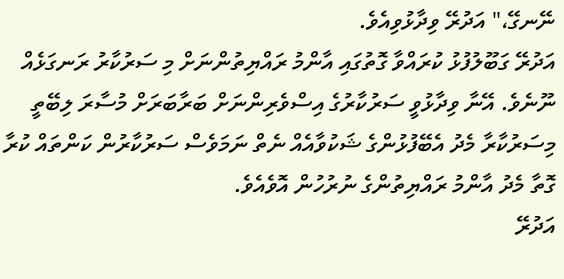ނޭނގޭ،" އަދުރޭ ވިދާޅުވިއެވެ.
އަދުރޭ ގަބޫލުފުޅު ކުރައްވާ ގޮތުގައި އާންމު ރައްޔިތުންނަށް މި ސަރުކާރު ރަނގަޅެއް ނޫނެވެ. އޭނާ ވިދާޅުވީ ސަރުކާރުގެ އިސްވެރިންނަށް ބަރާބަރަށް މުސާރަ ލިބޭތީ މިސަރުކާރާ މެދު އެބޭފުޅުންގެ ޝަކުވާއެއް ނެތް ނަމަވެސް ސަރުކާރުން ކަންތައް ކުރާ ގޮތާ މެދު އާންމު ރައްޔިތުންގެ ނުރުހުން އޮވެއެވެ.
އަދުރޭ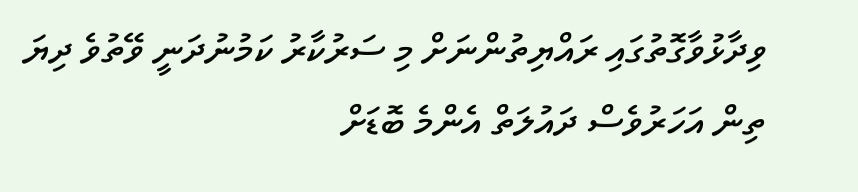ވިދާޅުވާގޮތުގައި ރައްޔިތުންނަށް މި ސަރުކާރު ކަމުނުދަނީ ވޭތުވެ ދިޔަ ތިން އަހަރުވެސް ދައުލަތް އެންމެ ބޮޑަށް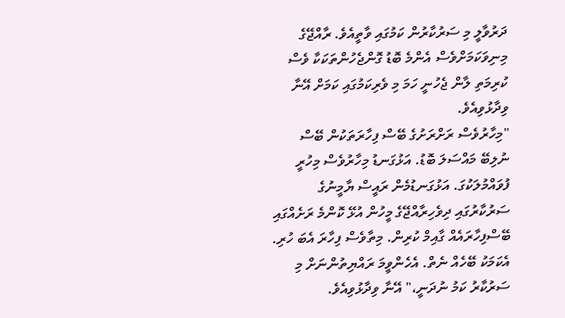ދަރުވާލީ މި ސަރުކާރުން ކަމުގައި ވާތީއެވެ. ރާއްޖޭގެ މިނިވަކަމަށްވެސް އެންމެ ބޮޑު ގޮންޖެހުންތަކަކާ ވެސް ކުރިމަތި ލާން ޖެހުނީ ހަމަ މި ވެރިކަމުގައި ކަމަށް އޭނާ ވިދާޅުވިއެވެ.
"މިހާރުވެސް ރަށްރަށުގެ ބޭސް ފިހާރަތަކުން ބޭސް ނުލިބޭ މައްސަލަ ބޮޑު. އަޅުގަނޑު މިހާރުވެސް މިހުރީ ފުވައްމުލަކުގަ. އަޅުގަނޑުމެން ރައީސް ޔާމީނުގެ ސަރުކާރުގައި ދިވެހިރާއްޖޭގެ މީހުން އުޅޭ ކޮންމެ ރަށެއްގައި ބޭސްފިހާރައެއް ގާއިމް ކުރިން. މިތާވެސް ފިހާރަ އެބަ ހުރި. އެކަމަކު ބޭހެއް ނެތް. އެހެންވީމަ ރައްޔިތުންނަށް މި ސަރުކާރު ކަމު ނުދަނީ،" އޭނާ ވިދާޅުވިއެވެ.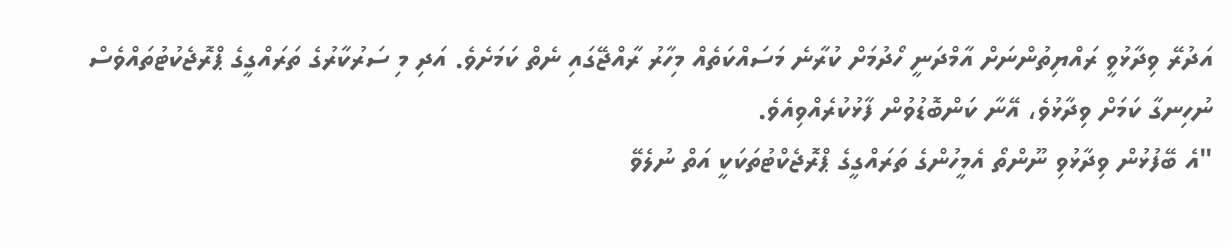އަދުރޭ ވިދާޅުވީ ރައްޔިތުންނަށް އާމްދަނީ ހޯދުމަށް ކުރާނެ މަސައްކަތެއް މިހާރު ރާއްޖޭގައި ނެތް ކަމަށެވެ. އަދި މި ސަރުކާރުގެ ތަރައްގީގެ ޕްރޮޖެކުޓުތައްވެސް ނުހިނގާ ކަމަށް ވިދާޅުވެ، އޭނާ ކަންބޮޑުވުން ފާޅުކުރެއްވިއެވެ.
"އެ ބޭފުޅުން ވިދާޅުވި ނޫންތޯ އެމީހުންގެ ތަރައްގީގެ ޕްރޮޖެކްޓުތަކަކީ އަތް ނުލެވޭ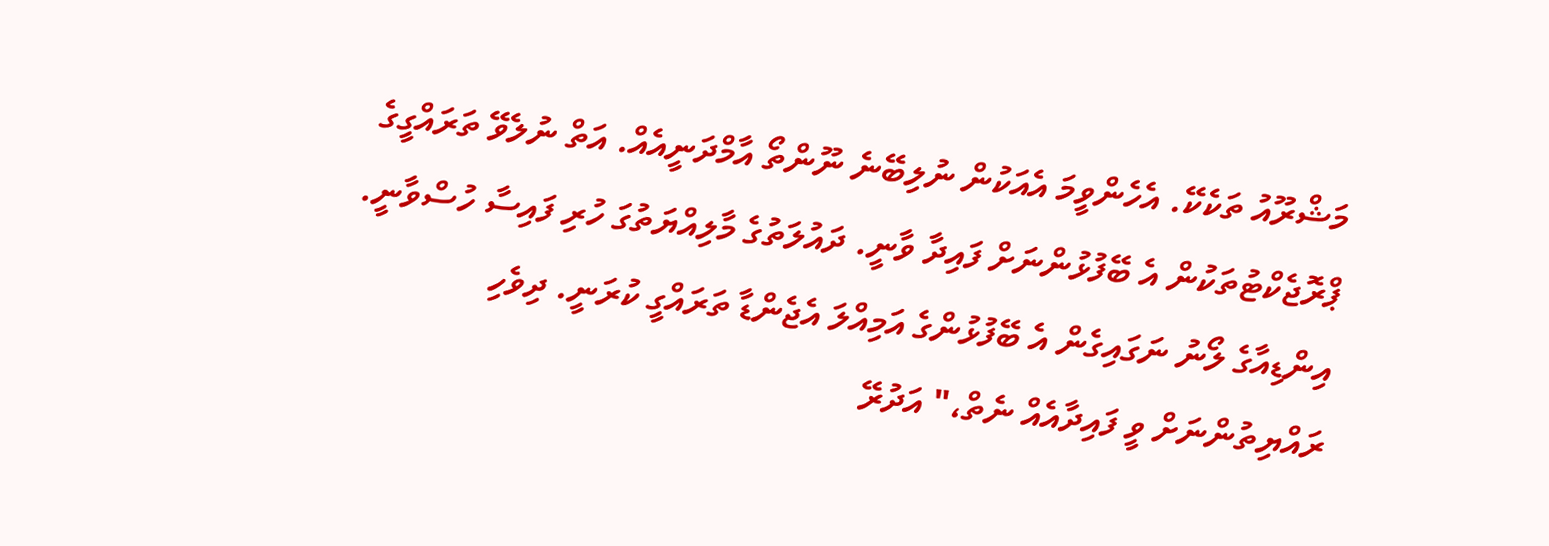މަޝްރޫއު ތަކެކޭ. އެހެންވީމަ އެއަކުން ނުލިބޭނެ ނޫންތޯ އާމްދަނީއެއް. އަތް ނުލެވޭ ތަރައްގީގެ ޕްރޮޖެކްޓުތަކުން އެ ބޭފުޅުންނަށް ފައިދާ ވާނީ. ދައުލަތުގެ މާލިއްޔަތުގަ ހުރި ފައިސާ ހުސްވާނީ. އިންޑިއާގެ ލޯނު ނަގައިގެން އެ ބޭފުޅުންގެ އަމިއްލަ އެޖެންޑާ ތަރައްގީ ކުރަނީ. ދިވެހި ރައްޔިތުންނަށް ވީ ފައިދާއެއް ނެތް،" އަދުރޭ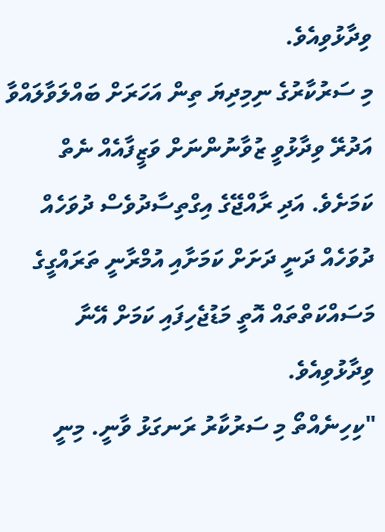ވިދާޅުވިއެވެ.
މި ސަރުކާރުގެ ނިމިދިޔަ ތިން އަހަރަށް ބައްލަވާލައްވާ އަދުރޭ ވިދާޅުވީ ޒުވާނުންނަށް ވަޒީފާއެއް ނެތް ކަމަށެވެ. އަދި ރާއްޖޭގެ އިގްތިސާދުވެސް ދުވަހެއް ދުވަހެއް ދަނީ ދަށަށް ކަމަށާއި އުމްރާނީ ތަރައްގީގެ މަސައްކަތްތައް އޮތީ މަޑުޖެހިފައި ކަމަށް އޭނާ ވިދާޅުވިއެވެ.
"ކިހިނެއްތޯ މި ސަރުކާރު ރަނގަޅު ވާނީ. މިނީ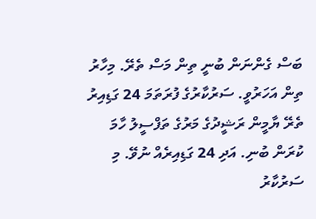ބަސް ގެންނަން ބުނީ ތިން މަސް ތެރޭ. މިހާރު ތިން އަހަރުވީ. ސަރުކާރުގެ ފުރަތަމަ 24 ގަޑިއިރު ތެރޭ ޔާމީން ރަޝީދުގެ މަރުގެ ތަފްސީލު ހާމަ ކުރަން ބުނި. އަދި 24 ގަޑިއިރެއް ނުވޭ. މި ސަރުކާރު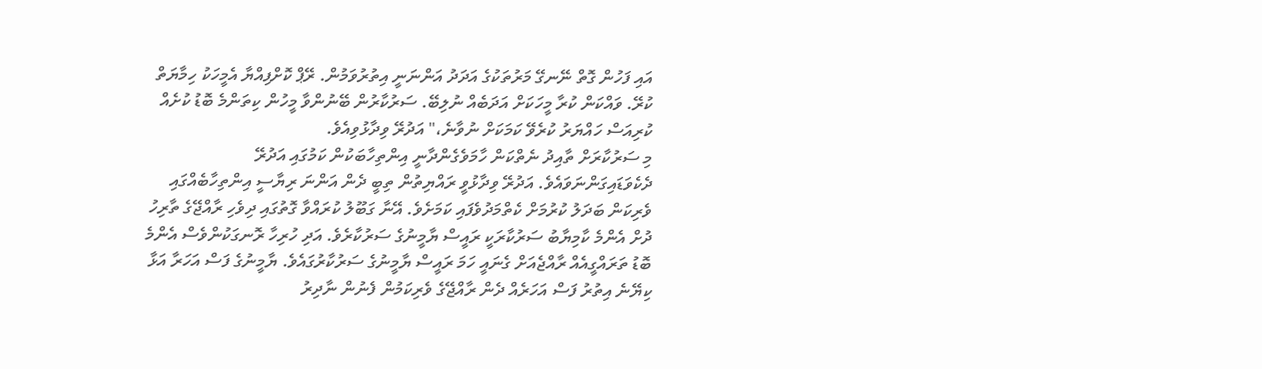އައި ފަހުން ގޮތް ނޭނގޭ މަރުތަކުގެ އަދަދު އަންނަނީ އިތުރުވަމުން. ރޭޕް ކޮށްފިއްޔާ އެމީހަކު ހިމާޔަތް ކުރޭ. ވައްކަން ކުރާ މީހަކަށް އަދަބެއް ނުލިބޭ. ސަރުކާރުން ބޭނުންވާ މީހުން ކިތަންމެ ބޮޑު ކުށެއް ކުރިއަސް ހައްޔަރު ކުރެވޭ ކަމަކަށް ނުވާނެ،" އަދުރޭ ވިދާޅުވިއެވެ.
މި ސަރުކާރަށް ތާއިދު ނެތްކަން ހާމަވެގެންދާނީ އިންތިހާބަކުން ކަމުގައި އަދުރޭ ދެކެވަޑައިގަންނަވައެވެ. އަދުރޭ ވިދާޅުވީ ރައްޔިތުން ތިބީ ދެން އަންނަ ރިޔާސީ އިންތިހާބެއްގައި ވެރިކަން ބަދަލު ކުރުމަށް ކެތްމަދުވެފައި ކަމަށެވެ. އޭނާ ގަބޫލު ކުރައްވާ ގޮތުގައި ދިވެހި ރާއްޖޭގެ ތާރިހު ދުށް އެންމެ ކާމިޔާބު ސަރުކާރަކީ ރައީސް ޔާމީނުގެ ސަރުކާރެވެ. އަދި ހުރިހާ ރޮނގަކުންވެސް އެންމެ ބޮޑު ތަރައްގީއެއް ރާއްޖެއަށް ގެނައީ ހަމަ ރައީސް ޔާމީނުގެ ސަރުކާރުގައެވެ. ޔާމީނުގެ ފަސް އަހަރާ އަޅާ ކިޔޭނެ އިތުރު ފަސް އަހަރެއް ދެން ރާއްޖޭގެ ވެރިކަމުން ފެނުން ނާދިރު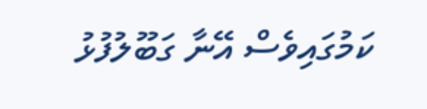ކަމުގައިވެސް އޭނާ ގަބޫލުފުޅު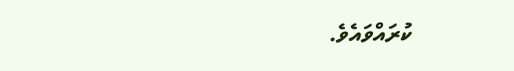ކުރައްވައެވެ.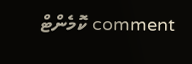comment ކޮމެންޓް